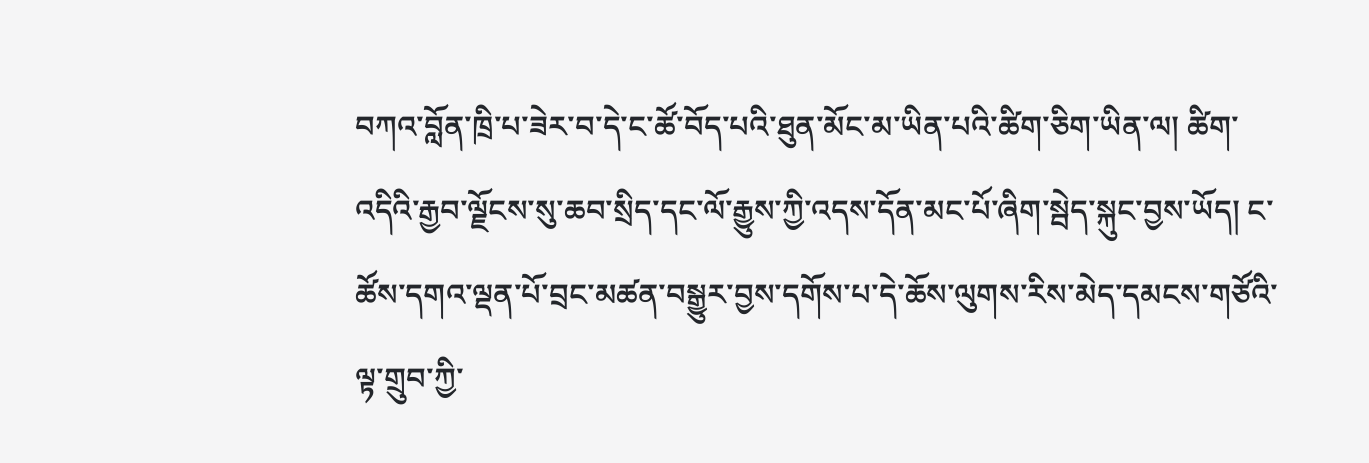བཀའ་བློན་ཁྲི་པ་ཟེར་བ་དེ་ང་ཚོ་བོད་པའི་ཐུན་མོང་མ་ཡིན་པའི་ཚིག་ཅིག་ཡིན་ལ། ཚིག་འདིའི་རྒྱབ་ལྗོངས་སུ་ཆབ་སྲིད་དང་ལོ་རྒྱུས་ཀྱི་འདས་དོན་མང་པོ་ཞིག་སྦེད་སྐུང་བྱས་ཡོད། ང་ཚོས་དགའ་ལྡན་པོ་བྲང་མཚན་བསྒྱུར་བྱས་དགོས་པ་དེ་ཆོས་ལུགས་རིས་མེད་དམངས་གཙོའི་ལྟ་གྲུབ་ཀྱི་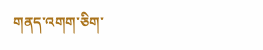གནད་འགག་ཅིག་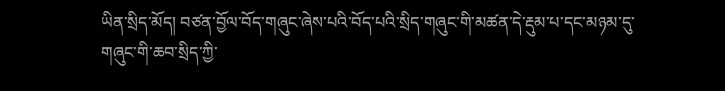ཡིན་སྲིད་མོད། བཙན་བྱོལ་བོད་གཞུང་ཞེས་པའི་བོད་པའི་སྲིད་གཞུང་གི་མཚན་དེ་རྡུམ་པ་དང་མཉམ་དུ་གཞུང་གི་ཆབ་སྲིད་ཀྱི་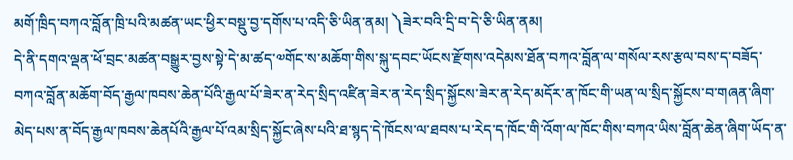མགོ་ཁྲིད་བཀའ་བློན་ཁྲི་པའི་མཚན་ཡང་ཕྱིར་བསྡུ་བྱ་དགོས་པ་འདི་ཅི་ཡིན་ནམ། ༽ཟེར་བའི་དྲི་བ་དེ་ཅི་ཡིན་ནམ།
དེ་ནི་དགའ་ལྡན་ཕོ་བྲང་མཚན་བསྒྱུར་བྱས་སྟེ་དེ་མ་ཚད་༧གོང་ས་མཆོག་གིས་སྐུ་དབང་ཡོངས་རྫོགས་འདེམས་ཐོན་བཀའ་བློན་ལ་གསོལ་རས་རྩལ་བས་ད་བཟོད་བཀའ་བློན་མཆོག་བོད་རྒྱལ་ཁབས་ཆེན་པོའི་རྒྱལ་པོ་ཟེར་ན་རེད་སྲིད་འཛིན་ཟེར་ན་རེད་སྲིད་སྐྱོངས་ཟེར་ན་རེད་མདོར་ན་ཁོང་གི་ཡན་ལ་སྲིད་སྐྱོངས་བ་གཞན་ཞིག་མེད་པས་ན་བོད་རྒྱལ་ཁབས་ཆེནཔོའི་རྒྱལ་པོ་འམ་སྲིད་སྐྱོང་ཞེས་པའི་ཐ་སྙད་དེ་ཁོངས་ལ་ཐབས་པ་རེད་ད་ཁོང་གི་འོག་ལ་ཁོང་གིས་བཀའ་ཡིས་བློན་ཆེན་ཞིག་ཡོད་ན་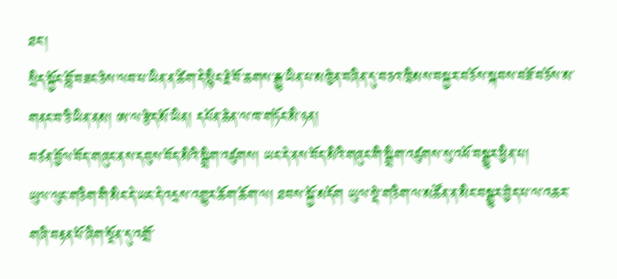ཐང་།
སྲིད་སྐྱོང་བློ་བཟང་ཅེས་ལབ་པ་ཡིན་ན་ཚིག་དེ་སྙིང་རྗེ་བོ་ཆགས་རྒྱུ་ཡིན་པ་མཁྱེན་བཞིན་དུ་བཅའ་ཁྲིམས་བསྐྱར་བཅོས་སྐབས་བཟོ་བཅོས་མ་གནང་བ་ཅི་ཡིན་ནམ། ཨ་ལ་རྩེད་མོ་ཡིན། དཔོན་ཆེན་ལ་ཁ་གཏོང་མི་ཉན།
བཙན་བྱོལ་བོད་གཞུང་ནས་དབུས་བོད་མིའི་སྒྲིག་འཛུགས། ཡང་དེ་ནས་བོད་མིའི་གཞུང་གི་སྒྲིག་འཛུགས་སུ་འཕོ་བསྒྱུར་ཕྱིན་པ།
ཡུལ་ལུང་གཅིག་གི་མིང་དེ་ཡང་དེ་འདྲས་འགྱུར་ཆོག་ཆོག་ལ། ཐབས་སྐྱོ་མདོག ཡུལ་སྡེ་གཅིག་ལ་མཚོན་ན་མིང་བསྒྱུར་བྱེད་པ་ལ་འཆར་གཞི་བརྟན་པོ་ཞིག་སྔོན་དུ་འགྲོ་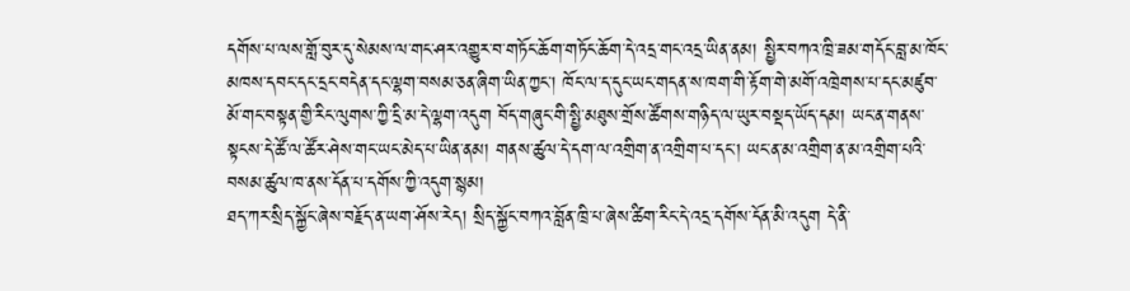དགོས་པ་ལས་གློ་བུར་དུ་སེམས་ལ་གང་ཤར་འགྱུར་བ་གཏོང་ཆོག་གཏོང་ཆོག་དེ་འདྲ་གང་འདྲ་ཡིན་ནམ། སྤྱིར་བཀའ་ཁྲི་ཟམ་གདོང་བླ་མ་ཁོང་མཁས་དབང་དང་དྲང་བདེན་དང་ལྷག་བསམ་ཅན་ཞིག་ཡིན་ཀྱང་། ཁོང་ལ་ད་དུང་ཡང་གདན་ས་ཁག་གི་རྟོག་གེ་མགོ་འཁྲེགས་པ་དང་མཛུབ་མོ་གང་བསྟན་གྱི་རིང་ལུགས་ཀྱི་དྲི་མ་དེ་ལྷག་འདུག བོད་གཞུང་གི་སྤྱི་མཐུས་གྲོས་ཚོགས་གཉིད་ལ་ཡུར་བསྡད་ཡོད་དམ། ཡང་ན་གནས་སྟངས་དེ་ཚོ་ལ་ཚོར་ཤེས་གང་ཡང་མེད་པ་ཡིན་ནམ། གནས་ཚུལ་དེ་དག་ལ་འགྲིག་ན་འགྲིག་པ་དང་། ཡང་ན་མ་འགྲིག་ན་མ་འགྲིག་པའི་བསམ་ཚུལ་ཁ་ནས་དོན་པ་དགོས་ཀྱི་འདུག་སྙམ།
ཐད་ཀར་སྲིད་སྐྱོང་ཞེས་བརྗོད་ན་ཡག་ཤོས་རེད། སྲིད་སྐྱོང་བཀའ་བློན་ཁྲི་པ་ཞེས་ཚིག་རིང་དེ་འདྲ་དགོས་དོན་མི་འདུག དེ་ནི་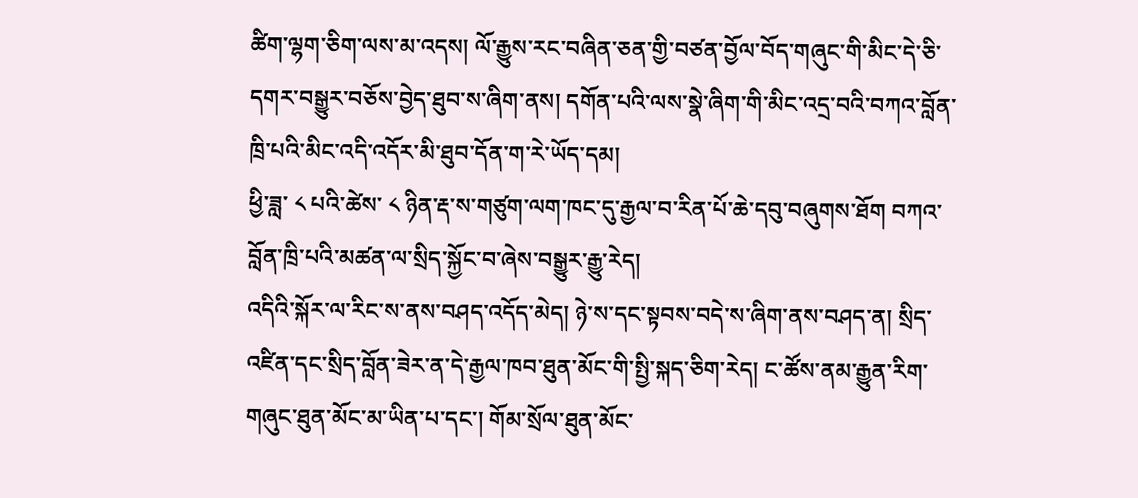ཚིག་ལྷག་ཅིག་ལས་མ་འདས། ལོ་རྒྱུས་རང་བཞིན་ཅན་གྱི་བཙན་བྱོལ་བོད་གཞུང་གི་མིང་དེ་ཅི་དགར་བསྒྱུར་བཅོས་བྱེད་ཐུབ་ས་ཞིག་ནས། དགོན་པའི་ལས་སྣེ་ཞིག་གི་མིང་འདྲ་བའི་བཀའ་བློན་ཁྲི་པའི་མིང་འདི་འདོར་མི་ཐུབ་དོན་ག་རེ་ཡོད་དམ།
ཕྱི་ཟླ་ ༨ པའི་ཚེས་ ༨ ཉིན་རྡ་ས་གཙུག་ལག་ཁང་དུ་རྒྱལ་བ་རིན་པོ་ཆེ་དབུ་བཞུགས་ཐོག བཀའ་བློན་ཁྲི་པའི་མཚན་ལ་སྲིད་སྐྱོང་བ་ཞེས་བསྒྱུར་རྒྱུ་རེད།
འདིའི་སྐོར་ལ་རིང་ས་ནས་བཤད་འདོད་མེད། ཉེ་ས་དང་སྟབས་བདེ་ས་ཞིག་ནས་བཤད་ན། སྲིད་འཛིན་དང་སྲིད་བློན་ཟེར་ན་དེ་རྒྱལ་ཁབ་ཐུན་མོང་གི་སྤྱི་སྐད་ཅིག་རེད། ང་ཚོས་ནམ་རྒྱུན་རིག་གཞུང་ཐུན་མོང་མ་ཡིན་པ་དང་། གོམ་སྲོལ་ཐུན་མོང་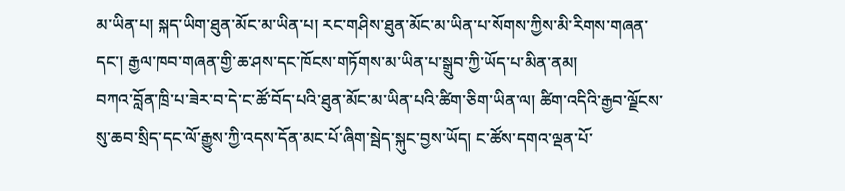མ་ཡིན་པ། སྐད་ཡིག་ཐུན་མོང་མ་ཡིན་པ། རང་གཤིས་ཐུན་མོང་མ་ཡིན་པ་སོགས་ཀྱིས་མི་རིགས་གཞན་དང་། རྒྱལ་ཁབ་གཞན་གྱི་ཆ་ཤས་དང་ཁོངས་གཏོགས་མ་ཡིན་པ་སྒྲུབ་ཀྱི་ཡོད་པ་མིན་ནམ།
བཀའ་བློན་ཁྲི་པ་ཟེར་བ་དེ་ང་ཚོ་བོད་པའི་ཐུན་མོང་མ་ཡིན་པའི་ཚིག་ཅིག་ཡིན་ལ། ཚིག་འདིའི་རྒྱབ་ལྗོངས་སུ་ཆབ་སྲིད་དང་ལོ་རྒྱུས་ཀྱི་འདས་དོན་མང་པོ་ཞིག་སྦེད་སྐུང་བྱས་ཡོད། ང་ཚོས་དགའ་ལྡན་པོ་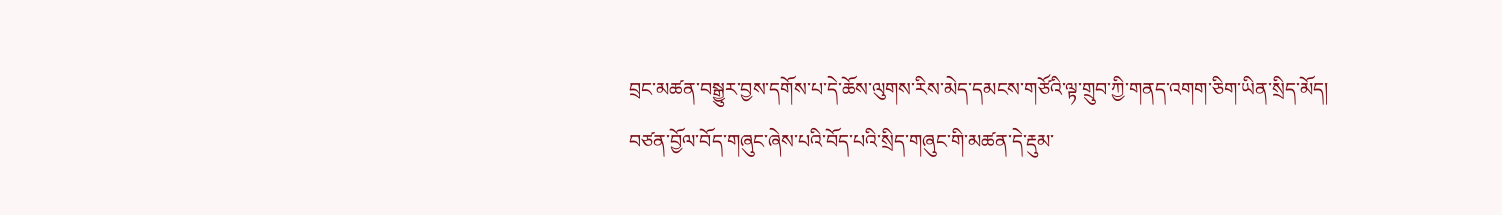བྲང་མཚན་བསྒྱུར་བྱས་དགོས་པ་དེ་ཆོས་ལུགས་རིས་མེད་དམངས་གཙོའི་ལྟ་གྲུབ་ཀྱི་གནད་འགག་ཅིག་ཡིན་སྲིད་མོད། བཙན་བྱོལ་བོད་གཞུང་ཞེས་པའི་བོད་པའི་སྲིད་གཞུང་གི་མཚན་དེ་རྡུམ་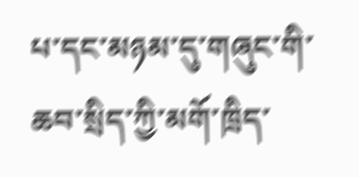པ་དང་མཉམ་དུ་གཞུང་གི་ཆབ་སྲིད་ཀྱི་མགོ་ཁྲིད་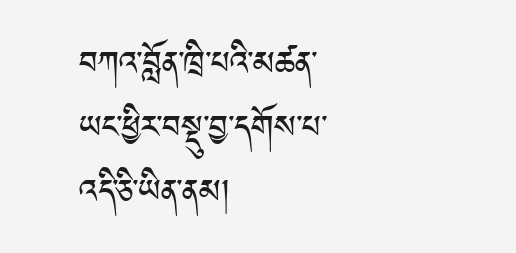བཀའ་བློན་ཁྲི་པའི་མཚན་ཡང་ཕྱིར་བསྡུ་བྱ་དགོས་པ་འདི་ཅི་ཡིན་ནམ།